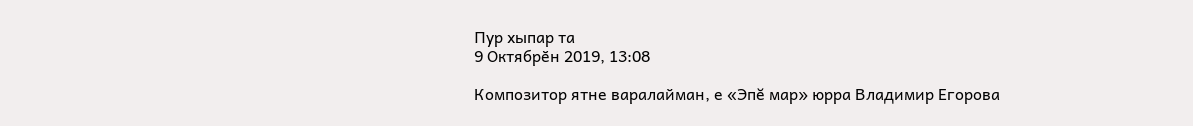Пур хыпар та
9 Октябрӗн 2019, 13:08

Композитор ятне варалайман, е «Эпĕ мар» юрра Владимир Егорова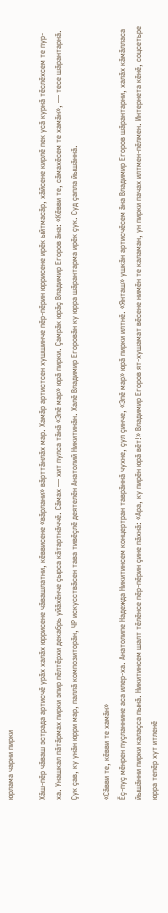юрлама чарни пирки

Хăш-пĕр чăваш эстрада артисчĕ урăх халăх юррисене чăвашлатни, кĕввисене «вăрлани» вăрттăнлăх мар. Хамăр артистсен хушшинче пĕр-пĕрин юррисене ирĕк ыйтмасăр, хăйсене кирлĕ пек усă курнă тĕслĕхсем те пур-ха. Унашкал пăтăрмах пирки эпир пĕлтĕрхи декабрь уйăхĕнче çырса кăтартнăччĕ. Сăмах — хит пулса тăнă «Эпĕ мар» юрă пирки. Çамрăк юрăç Владимир Егоров ăна: «Кĕвви те, сăмахĕсем те хамăн», — тесе шăрантарнă. Çук çав, ку унăн юрри мар, паллă композиторăн, ЧР искусствăсен тава тивĕçлĕ деятелĕн Анатолий Никитинăн. Халĕ Владимир Егоровăн ку юрра шăрантарма ирĕк çук. Суд çапла йышăннă.

«Сăвви те, кĕвви те хамăн»
Ĕç-пуç мĕнрен пуçланнине аса илер-ха. Анатолипе Надежда Никитинсем концертран таврăннă чухне, çул çинче, «Эпĕ мар» юрă пирки илтнĕ. «Янташ» ушкăн артисчĕсем ăна Владимир Егоров шăрантарни, халăх кăмăлласа йышăнни пирки калаçса пынă. Никитинсем шалт тĕлĕнсе пĕр-пĕрин çине пăхнă: «Ара, ку пирĕн юрă вĕт!» Владимир Егоров ят-хушамат вĕсене нимĕн те каламан, ун пирки пачах илтмен-пĕлмен. Интернета кĕнĕ, соцсетьре юрра тепĕр хут итленĕ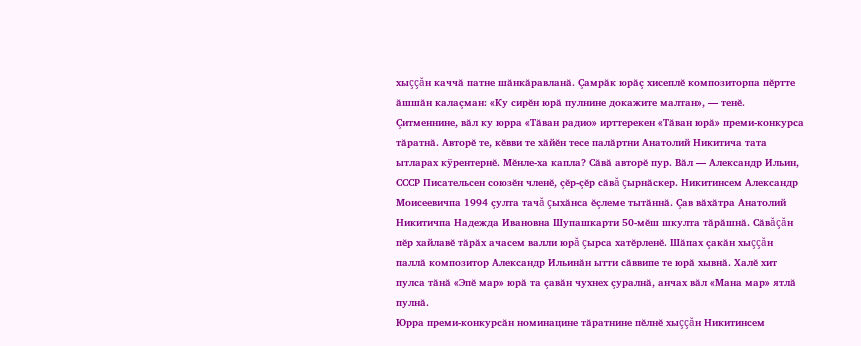хыççăн каччă патне шăнкăравланă. Çамрăк юрăç хисеплĕ композиторпа пĕртте ăшшăн калаçман: «Ку сирĕн юрă пулнине докажите малтан», — тенĕ. Çитменнине, вăл ку юрра «Тăван радио» ирттерекен «Тăван юрă» преми-конкурса тăратнă. Авторĕ те, кĕвви те хăйĕн тесе палăртни Анатолий Никитича тата ытларах кÿрентернĕ. Мĕнле-ха капла? Сăвă авторĕ пур. Вăл — Александр Ильин, СССР Писательсен союзĕн членĕ, çĕр-çĕр сăвă çырнăскер. Никитинсем Александр Моисеевичпа 1994 çулта тачă çыхăнса ĕçлеме тытăннă. Çав вăхăтра Анатолий Никитичпа Надежда Ивановна Шупашкарти 50-мĕш шкулта тăрăшнă. Сăвăçăн пĕр хайлавĕ тăрăх ачасем валли юрă çырса хатĕрленĕ. Шăпах çакăн хыççăн паллă композитор Александр Ильинăн ытти сăввипе те юрă хывнă. Халĕ хит пулса тăнă «Эпĕ мар» юрă та çавăн чухнех çуралнă, анчах вăл «Мана мар» ятлă пулнă.
Юрра преми-конкурсăн номинацине тăратнине пĕлнĕ хыççăн Никитинсем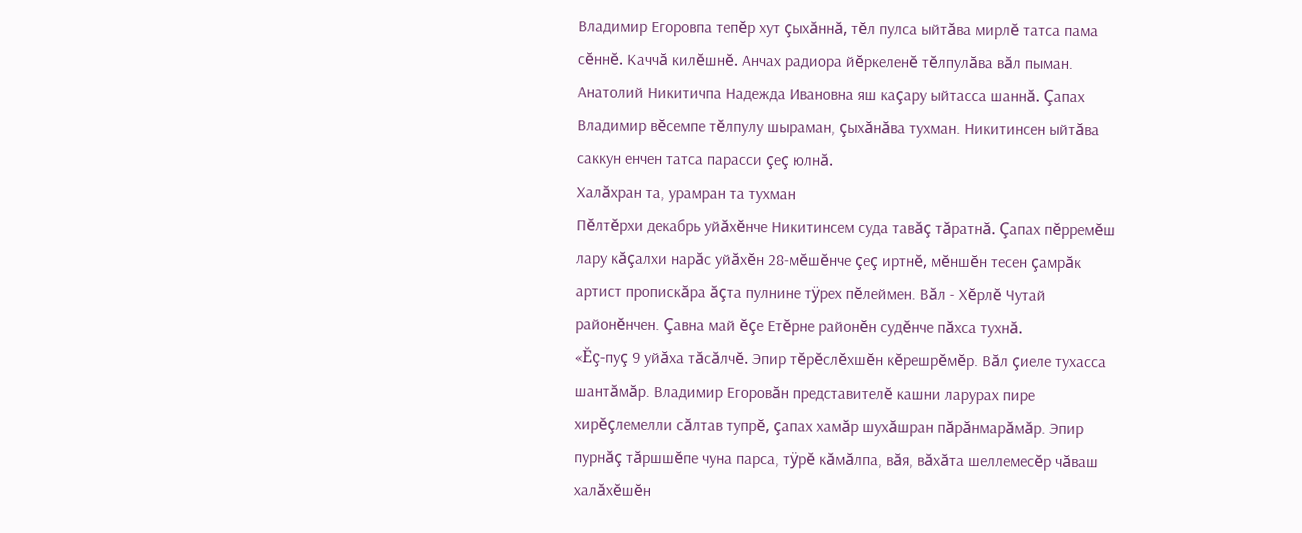Владимир Егоровпа тепĕр хут çыхăннă, тĕл пулса ыйтăва мирлĕ татса пама сĕннĕ. Каччă килĕшнĕ. Анчах радиора йĕркеленĕ тĕлпулăва вăл пыман. Анатолий Никитичпа Надежда Ивановна яш каçару ыйтасса шаннă. Çапах Владимир вĕсемпе тĕлпулу шыраман, çыхăнăва тухман. Никитинсен ыйтăва саккун енчен татса парасси çеç юлнă.
Халăхран та, урамран та тухман
Пĕлтĕрхи декабрь уйăхĕнче Никитинсем суда тавăç тăратнă. Çапах пĕрремĕш лару кăçалхи нарăс уйăхĕн 28-мĕшĕнче çеç иртнĕ, мĕншĕн тесен çамрăк артист пропискăра ăçта пулнине тÿрех пĕлеймен. Вăл - Хĕрлĕ Чутай районĕнчен. Çавна май ĕçе Етĕрне районĕн судĕнче пăхса тухнă.
«Ĕç-пуç 9 уйăха тăсăлчĕ. Эпир тĕрĕслĕхшĕн кĕрешрĕмĕр. Вăл çиеле тухасса шантăмăр. Владимир Егоровăн представителĕ кашни ларурах пире хирĕçлемелли сăлтав тупрĕ, çапах хамăр шухăшран пăрăнмарăмăр. Эпир пурнăç тăршшĕпе чуна парса, тÿрĕ кăмăлпа, вăя, вăхăта шеллемесĕр чăваш халăхĕшĕн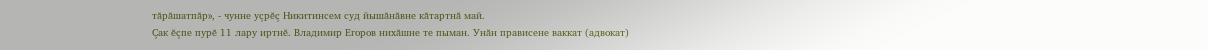тăрăшатпăр», - чунне уçрĕç Никитинсем суд йышăнăвне кăтартнă май.
Çак ĕçпе пурĕ 11 лару иртнĕ. Владимир Егоров нихăшне те пыман. Унăн прависене ваккат (адвокат)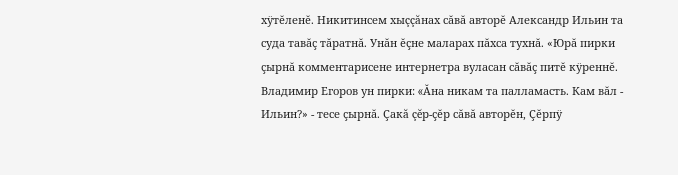хÿтĕленĕ. Никитинсем хыççăнах сăвă авторĕ Александр Ильин та суда тавăç тăратнă. Унăн ĕçне маларах пăхса тухнă. «Юрă пирки çырнă комментарисене интернетра вуласан сăвăç питĕ кÿреннĕ. Владимир Егоров ун пирки: «Ăна никам та палламасть. Кам вăл - Ильин?» - тесе çырнă. Çакă çĕр-çĕр сăвă авторĕн, Çĕрпÿ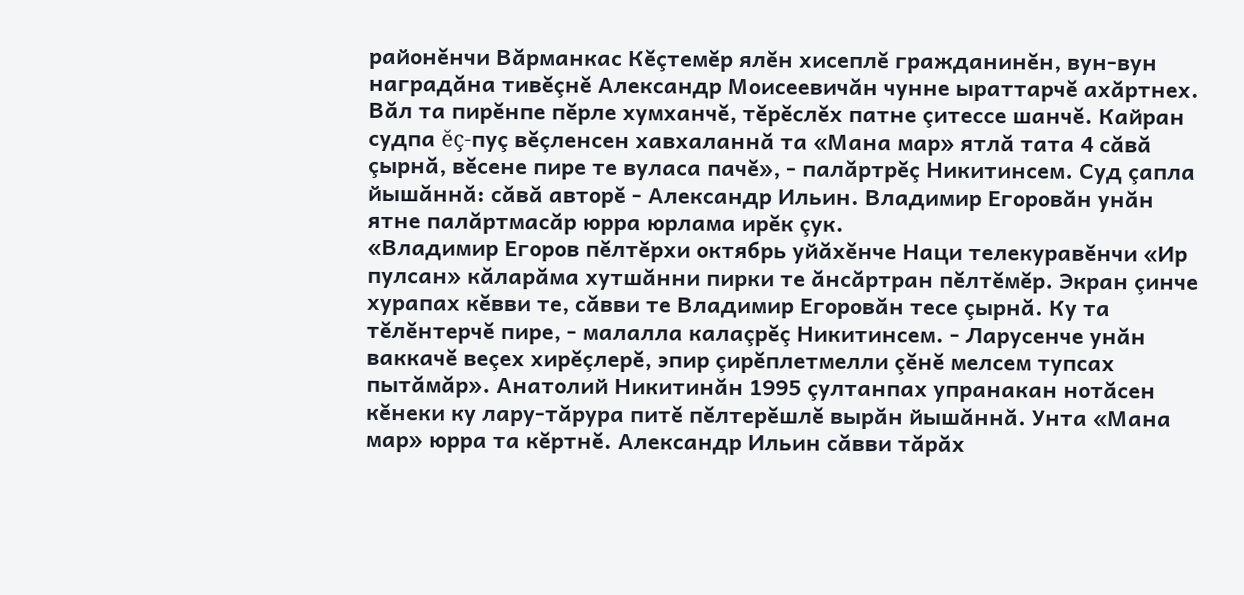районĕнчи Вăрманкас Кĕçтемĕр ялĕн хисеплĕ гражданинĕн, вун-вун наградăна тивĕçнĕ Александр Моисеевичăн чунне ыраттарчĕ ахăртнех. Вăл та пирĕнпе пĕрле хумханчĕ, тĕрĕслĕх патне çитессе шанчĕ. Кайран судпа ĕç-пуç вĕçленсен хавхаланнă та «Мана мар» ятлă тата 4 сăвă çырнă, вĕсене пире те вуласа пачĕ», - палăртрĕç Никитинсем. Суд çапла йышăннă: сăвă авторĕ - Александр Ильин. Владимир Егоровăн унăн ятне палăртмасăр юрра юрлама ирĕк çук.
«Владимир Егоров пĕлтĕрхи октябрь уйăхĕнче Наци телекуравĕнчи «Ир пулсан» кăларăма хутшăнни пирки те ăнсăртран пĕлтĕмĕр. Экран çинче хурапах кĕвви те, сăвви те Владимир Егоровăн тесе çырнă. Ку та тĕлĕнтерчĕ пире, - малалла калаçрĕç Никитинсем. - Ларусенче унăн ваккачĕ веçех хирĕçлерĕ, эпир çирĕплетмелли çĕнĕ мелсем тупсах пытăмăр». Анатолий Никитинăн 1995 çултанпах упранакан нотăсен кĕнеки ку лару-тăрура питĕ пĕлтерĕшлĕ вырăн йышăннă. Унта «Мана мар» юрра та кĕртнĕ. Александр Ильин сăвви тăрăх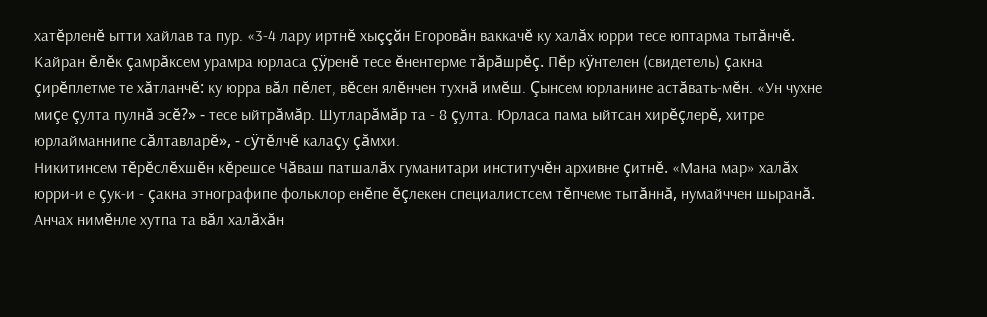хатĕрленĕ ытти хайлав та пур. «3-4 лару иртнĕ хыççăн Егоровăн ваккачĕ ку халăх юрри тесе юптарма тытăнчĕ. Кайран ĕлĕк çамрăксем урамра юрласа çÿренĕ тесе ĕнентерме тăрăшрĕç. Пĕр кÿнтелен (свидетель) çакна çирĕплетме те хăтланчĕ: ку юрра вăл пĕлет, вĕсен ялĕнчен тухнă имĕш. Çынсем юрланине астăвать-мĕн. «Ун чухне миçе çулта пулнă эсĕ?» - тесе ыйтрăмăр. Шутларăмăр та - 8 çулта. Юрласа пама ыйтсан хирĕçлерĕ, хитре юрлайманнипе сăлтавларĕ», - сÿтĕлчĕ калаçу çăмхи.
Никитинсем тĕрĕслĕхшĕн кĕрешсе Чăваш патшалăх гуманитари институчĕн архивне çитнĕ. «Мана мар» халăх юрри-и е çук-и - çакна этнографипе фольклор енĕпе ĕçлекен специалистсем тĕпчеме тытăннă, нумайччен шыранă. Анчах нимĕнле хутпа та вăл халăхăн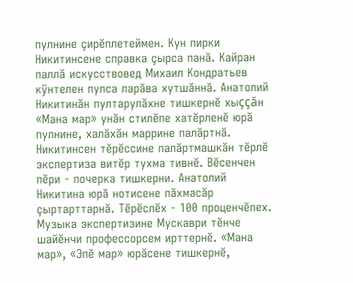пулнине çирĕплетеймен. Кун пирки Никитинсене справка çырса панă. Кайран паллă искусствовед Михаил Кондратьев кÿнтелен пулса ларăва хутшăннă. Анатолий Никитинăн пултарулăхне тишкернĕ хыççăн «Мана мар» унăн стилĕпе хатĕрленĕ юрă пулнине, халăхăн маррине палăртнă.
Никитинсен тĕрĕссине палăртмашкăн тĕрлĕ экспертиза витĕр тухма тивнĕ. Вĕсенчен пĕри - почерка тишкерни. Анатолий Никитина юрă нотисене пăхмасăр çыртарттарнă. Тĕрĕслĕх - 100 проценчĕпех. Музыка экспертизине Мускаври тĕнче шайĕнчи профессорсем ирттернĕ. «Мана мар», «Эпĕ мар» юрăсене тишкернĕ,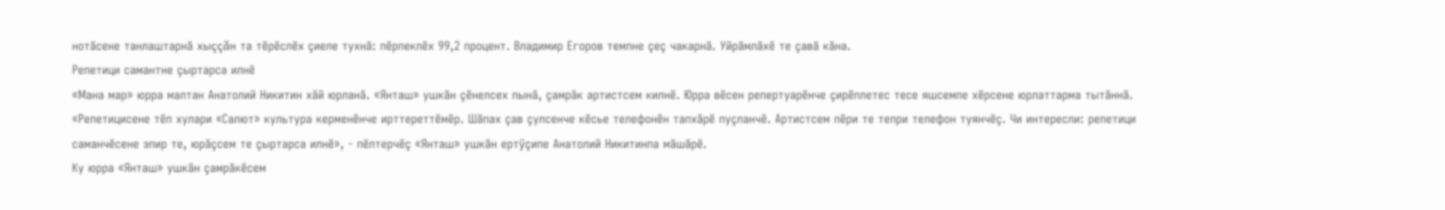нотăсене танлаштарнă хыççăн та тĕрĕслĕх çиеле тухнă: пĕрпеклĕх 99,2 процент. Владимир Егоров темпне çеç чакарнă. Уйрăмлăхĕ те çавă кăна.
Репетици самантне çыртарса илнĕ
«Мана мар» юрра малтан Анатолий Никитин хăй юрланă. «Янташ» ушкăн çĕнелсех пынă, çамрăк артистсем килнĕ. Юрра вĕсен репертуарĕнче çирĕплетес тесе яшсемпе хĕрсене юрлаттарма тытăннă. «Репетицисене тĕп хулари «Салют» культура керменĕнче ирттереттĕмĕр. Шăпах çав çулсенче кĕсье телефонĕн тапхăрĕ пуçланчĕ. Артистсем пĕри те тепри телефон туянчĕç. Чи интересли: репетици саманчĕсене эпир те, юрăçсем те çыртарса илнĕ», - пĕлтерчĕç «Янташ» ушкăн ертÿçипе Анатолий Никитинпа мăшăрĕ.
Ку юрра «Янташ» ушкăн çамрăкĕсем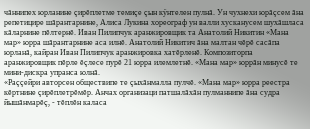чăннипех юрланине çирĕплетме темиçе çын кÿнтелен пулнă. Ун чухнехи юрăçсем ăна репетицире шăрантарнине, Алиса Лукина хореограф ун валли хусканусем шухăшласа кăларнине пĕлтернĕ. Иван Пилипчук аранжировщик та Анатолий Никитин «Мана мар» юрра шăрантарнине аса илнĕ. Анатолий Никитич ăна малтан чĕрĕ сасăпа юрланă, кайран Иван Пилипчук аранжировка хатĕрленĕ. Композиторпа аранжировщик пĕрле ĕçлесе пурĕ 21 юрра илемлетнĕ. «Мана мар» юррăн минусĕ те мини-дискра упранса юлнă.
«Раççейри авторсен обществипе те çыхăнмалла пулчĕ. «Мана мар» юрра реестра кĕртнине çирĕплетрĕмĕр. Анчах организаци патшалăхăн пулманнипе ăна судра йышăнмарĕç, - тĕплĕн каласа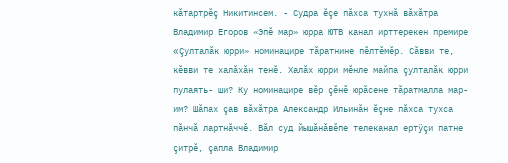кăтартрĕç Никитинсем. - Судра ĕçе пăхса тухнă вăхăтра Владимир Егоров «Эпĕ мар» юрра ЮТВ канал ирттерекен премире «Çулталăк юрри» номинацире тăратнине пĕлтĕмĕр. Сăвви те, кĕвви те халăхăн тенĕ. Халăх юрри мĕнле майпа çулталăк юрри пулаять- ши? Ку номинацире вĕр çĕнĕ юрăсене тăратмалла мар-им? Шăпах çав вăхăтра Александр Ильинăн ĕçне пăхса тухса пăнчă лартнăччĕ. Вăл суд йышăнăвĕпе телеканал ертÿçи патне çитрĕ, çапла Владимир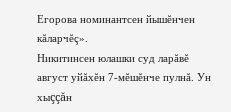Егорова номинантсен йышĕнчен кăларчĕç».
Никитинсен юлашки суд ларăвĕ август уйăхĕн 7-мĕшĕнче пулнă. Ун хыççăн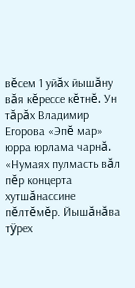вĕсем 1 уйăх йышăну вăя кĕрессе кĕтнĕ. Ун тăрăх Владимир Егорова «Эпĕ мар» юрра юрлама чарнă. «Нумаях пулмасть вăл пĕр концерта хутшăнассине пĕлтĕмĕр. Йышăнăва тÿрех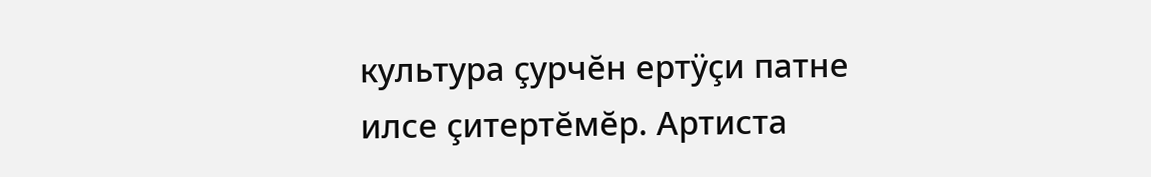культура çурчĕн ертÿçи патне илсе çитертĕмĕр. Артиста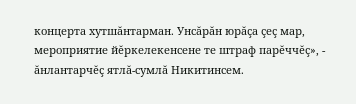концерта хутшăнтарман. Унсăрăн юрăçа çеç мар, мероприятие йĕркелекенсене те штраф парĕччĕç», - ăнлантарчĕç ятлă-сумлă Никитинсем.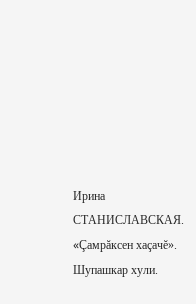Ирина СТАНИСЛАВСКАЯ.
«Çамрăксен хаçачĕ».
Шупашкар хули.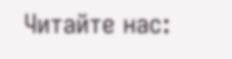Читайте нас: